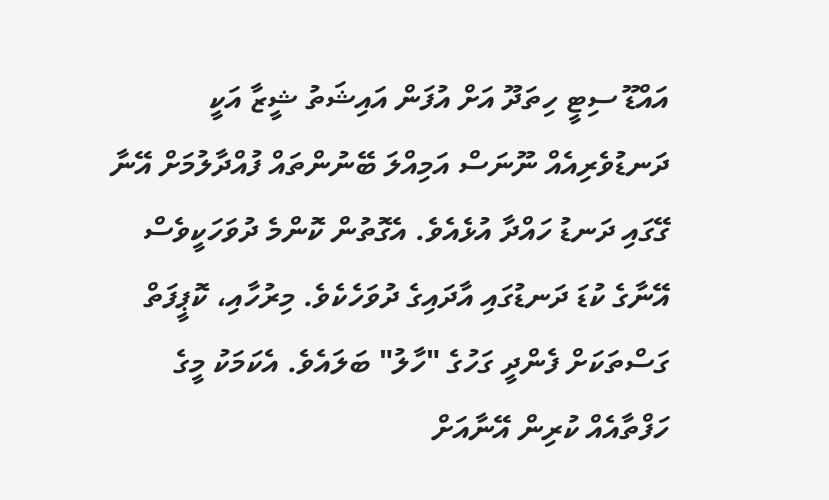އައްޑޫ ސިޓީ ހިތަދޫ އަށް އުފަން އައިޝަތު ޝީޒާ އަކީ ދަނޑުވެރިއެއް ނޫނަސް އަމިއްލަ ބޭނުންތައް ފުއްދާލުމަށް އޭނާ ގޭގައި ދަނޑު ހައްދާ އުޅެއެވެ. އެގޮތުން ކޮންމެ ދުވަހަކީވެސް އޭނާގެ ކުޑަ ދަނޑުގައި އާދައިގެ ދުވަހެކެވެ. މިރުހާއި، ކޮޕީފަތް ގަސްތަކަށް ފެންދީ ގަހުގެ "ހާލު" ބަލައެވެ. އެކަމަކު މީގެ ހަފްތާއެއް ކުރިން އޭނާއަށް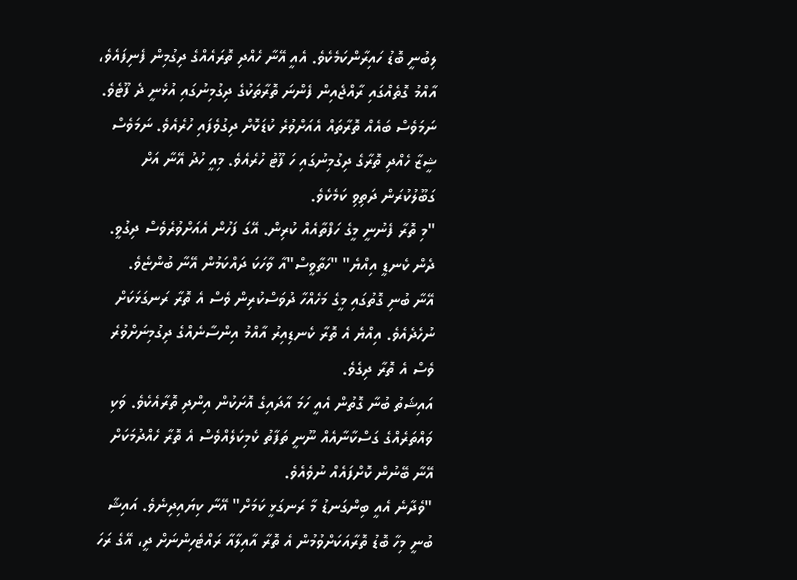ލިބުނީ ބޮޑު ހައިރާންކަމެކެވެ. އެއީ އޭނާ ހެއްދި ތޮރައެއްގެ ދިގުމިން ފެނިފައެވެ،
އާއްމު ގޮތެއްގައި ރާއްޖެއިން ފެންނަ ތޮރާތަކުގެ ދިގުމިނުގައި އުޅެނީ ދެ ފޫޓެވެ. ނަމަވެސް ބައެއް ތޮރާތައް އެއަށްވުރެ ކުޑަކޮށް ދިގުވެފައި ހުރެއެވެ. ނަމަވެސް ޝީޒާ ހެއްދި ތޮރާގެ ދިގުމިނުގައި ހަ ފޫޓު ހުރެއެވެ. މިއީ ހުދު އޭނާ އަށް ގަބޫލުކުރަން ދަތިވި ކަމެކެވެ.
"މި ތޮރާ ފެނުނީ މީގެ ހަފްތާއެއް ކުރިން. އޭގަ ފަހުން އެއަށްވުރެވެސް ދިގުވީ. ދެން ކެނޑީ އިއްޔެ" "ހަތާވީސް"އާ ވާހަކަ ދައްކަމުން އޭނާ ބުންޏެވެ.
އޭނާ ބުނި ގޮތުގައި މީގެ މަހެއްހާ ދުވަސްކުރިން ވެސް އެ ތޮރާ ރަނގަޅަކަށް ނުހެދެއެވެ. އިއްޔެ އެ ތޮރާ ކެނޑިއިރު އާއްމު އިންސާނެއްގެ ދިގުމިނަށްވުރެ ވެސް އެ ތޮރާ ދިގެވެ.
އައިޝަތު ބުނާ ގޮތުން އެއީ ހަމަ އާދައިގެ އޮށަކުން އިންދި ތޮރާއެކެވެ. ވަކި ވައްތަރެއްގެ ގަސްކާނާއެއް ނޫނީ ތަފާތު ކެމިކަލެއްވެސް އެ ތޮރާ ހެއްދުމަކަށް އޭނާ ބޭނުން ކޮށްފައެއް ނުވެއެވެ.
"ވެދާނެ އެއީ ބިންގަނޑު މާ ރަނގަޅީ ކަމަށް" އޭނާ ކިޔައިދިނެވެ. އައިޝާ ބުނީ މިހާ ބޮޑު ތޮރާއަކަށްވުމުން އެ ތޮރާ އާއިލާއާ ރައްޓެހިންނަށް ދީ، އޭގެ ރަހަ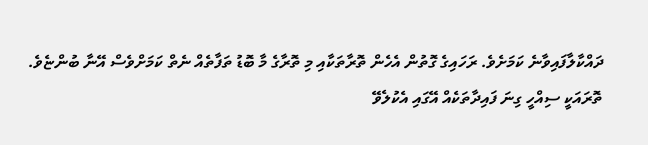ދައްކާލާފައިވާނެ ކަމަށެވެ. ރަހައިގެ ގޮތުން އެހެން ތޮރާތަކާއި މި ތޮރާގެ މާ ބޮޑު ތަފާތެއް ނެތް ކަމަށްވެސް އޭނާ ބުންޏެވެ.
ތޮރައަކީ ސިއްހީ ގިނަ ފައިދާތަކެއް އޭގައި އެކުލެވޭ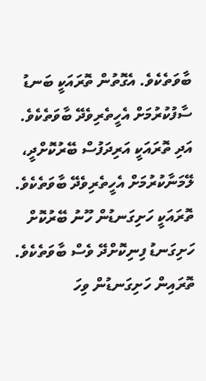ބާވަތެކެވެ. އެގޮތުން ތޮރައަކީ ބަނޑު ސާފުކުރުމަށް އެހީތެރިވެދޭ ބާވަތެކެވެ. އަދި ތޮރައަކީ އަރިދަފުސް ބޭރުކޮށްދީ، ލޭމަނާކުރުމަށް އެހީތެރިވެދޭ ބާވަތެކެވެ. ތޮރައަކީ ހަށިގަނޑުން ހޫނު ބޭރުކޮށް ހަށިގަނޑު ފިނިކޮށްދޭ ވެސް ބާވަތެކެވެ. ތޮރައިން ހަށިގަނޑުން ވިހަ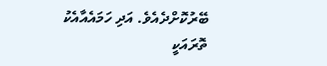ބޭރުކޮށްދެއެވެ. އަދި ހަމައެއާއެކު ތޮރައަކީ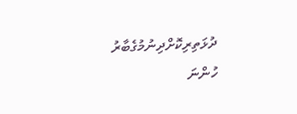ދުޅަތިރިކޮށްދިނުމުގެބާރު ހުންނަ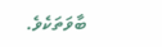ބާވަތަކެވެ.